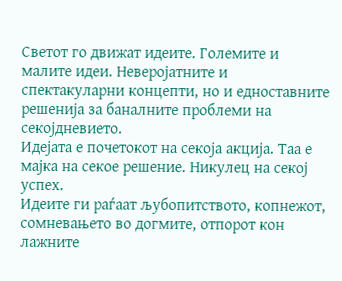Светот го движат идеите. Големите и малите идеи. Неверојатните и спектакуларни концепти, но и едноставните решенија за баналните проблеми на секојдневието.
Идејата е почетокот на секоја акција. Таа е мајка на секое решение. Никулец на секој успех.
Идеите ги раѓаат љубопитството, копнежот, сомневањето во догмите, отпорот кон лажните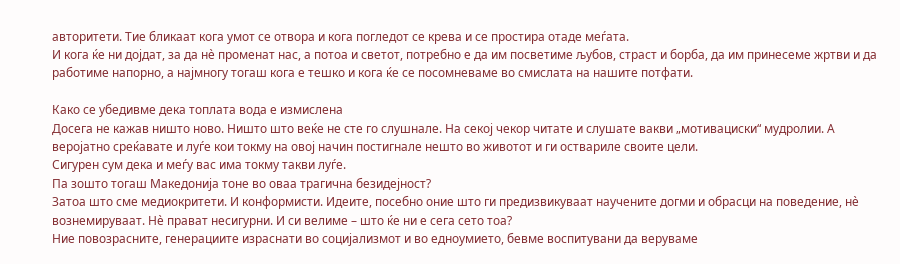авторитети. Тие бликаат кога умот се отвора и кога погледот се крева и се простира отаде меѓата.
И кога ќе ни дојдат, за да нѐ променат нас, а потоа и светот, потребно е да им посветиме љубов, страст и борба, да им принесеме жртви и да работиме напорно, а најмногу тогаш кога е тешко и кога ќе се посомневаме во смислата на нашите потфати.

Како се убедивме дека топлата вода е измислена
Досега не кажав ништо ново. Ништо што веќе не сте го слушнале. На секој чекор читате и слушате вакви „мотивациски“ мудролии. А веројатно среќавате и луѓе кои токму на овој начин постигнале нешто во животот и ги оствариле своите цели.
Сигурен сум дека и меѓу вас има токму такви луѓе.
Па зошто тогаш Македонија тоне во оваа трагична безидејност?
Затоа што сме медиокритети. И конформисти. Идеите, посебно оние што ги предизвикуваат научените догми и обрасци на поведение, нѐ вознемируваат. Нѐ прават несигурни. И си велиме – што ќе ни е сега сето тоа?
Ние повозрасните, генерациите израснати во социјализмот и во едноумието, бевме воспитувани да веруваме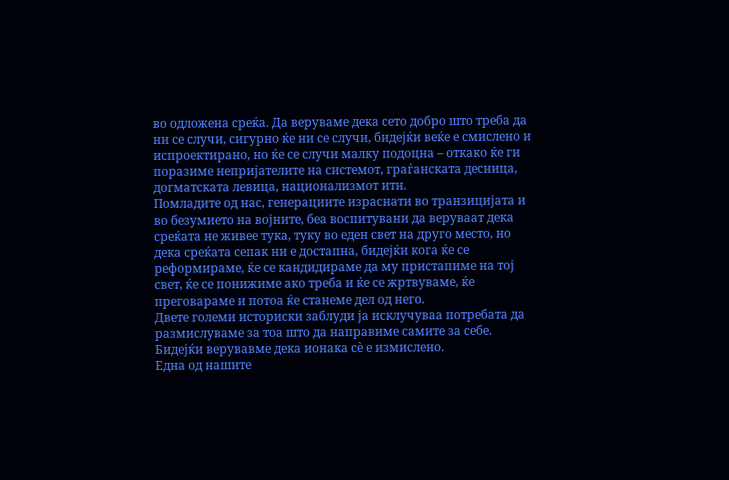во одложена среќа. Да веруваме дека сето добро што треба да ни се случи, сигурно ќе ни се случи, бидејќи веќе е смислено и испроектирано, но ќе се случи малку подоцна – откако ќе ги поразиме непријателите на системот, граѓанската десница, догматската левица, национализмот итн.
Помладите од нас, генерациите израснати во транзицијата и во безумието на војните, беа воспитувани да веруваат дека среќата не живее тука, туку во еден свет на друго место, но дека среќата сепак ни е достапна, бидејќи кога ќе се реформираме, ќе се кандидираме да му пристапиме на тој свет, ќе се понижиме ако треба и ќе се жртвуваме, ќе преговараме и потоа ќе станеме дел од него.
Двете големи историски заблуди ја исклучуваа потребата да размислуваме за тоа што да направиме самите за себе. Бидејќи верувавме дека ионака сѐ е измислено.
Една од нашите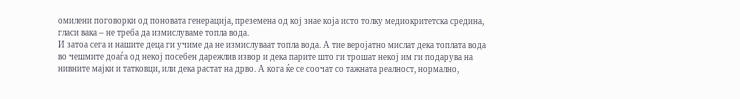омилени поговорки од поновата генерација, преземена од кој знае која исто толку медиокритетска средина, гласи вака – не треба да измислуваме топла вода.
И затоа сега и нашите деца ги учиме да не измислуваат топла вода. А тие веројатно мислат дека топлата вода во чешмите доаѓа од некој посебен дарежлив извор и дека парите што ги трошат некој им ги подарува на нивните мајки и татковци, или дека растат на дрво. А кога ќе се соочат со тажната реалност, нормално,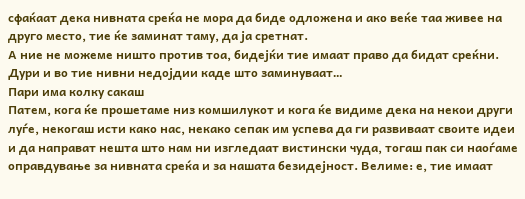сфаќаат дека нивната среќа не мора да биде одложена и ако веќе таа живее на друго место, тие ќе заминат таму, да ја сретнат.
А ние не можеме ништо против тоа, бидејќи тие имаат право да бидат среќни. Дури и во тие нивни недојдии каде што заминуваат…
Пари има колку сакаш
Патем, кога ќе прошетаме низ комшилукот и кога ќе видиме дека на некои други луѓе, некогаш исти како нас, некако сепак им успева да ги развиваат своите идеи и да направат нешта што нам ни изгледаат вистински чуда, тогаш пак си наоѓаме оправдување за нивната среќа и за нашата безидејност. Велиме: е, тие имаат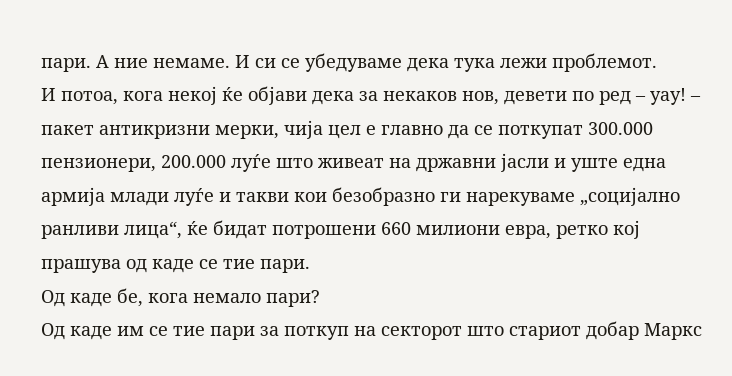пари. А ние немаме. И си се убедуваме дека тука лежи проблемот.
И потоа, кога некој ќе објави дека за некаков нов, девети по ред – уау! – пакет антикризни мерки, чија цел е главно да се поткупат 300.000 пензионери, 200.000 луѓе што живеат на државни јасли и уште една армија млади луѓе и такви кои безобразно ги нарекуваме „социјално ранливи лица“, ќе бидат потрошени 660 милиони евра, ретко кој прашува од каде се тие пари.
Од каде бе, кога немало пари?
Од каде им се тие пари за поткуп на секторот што стариот добар Маркс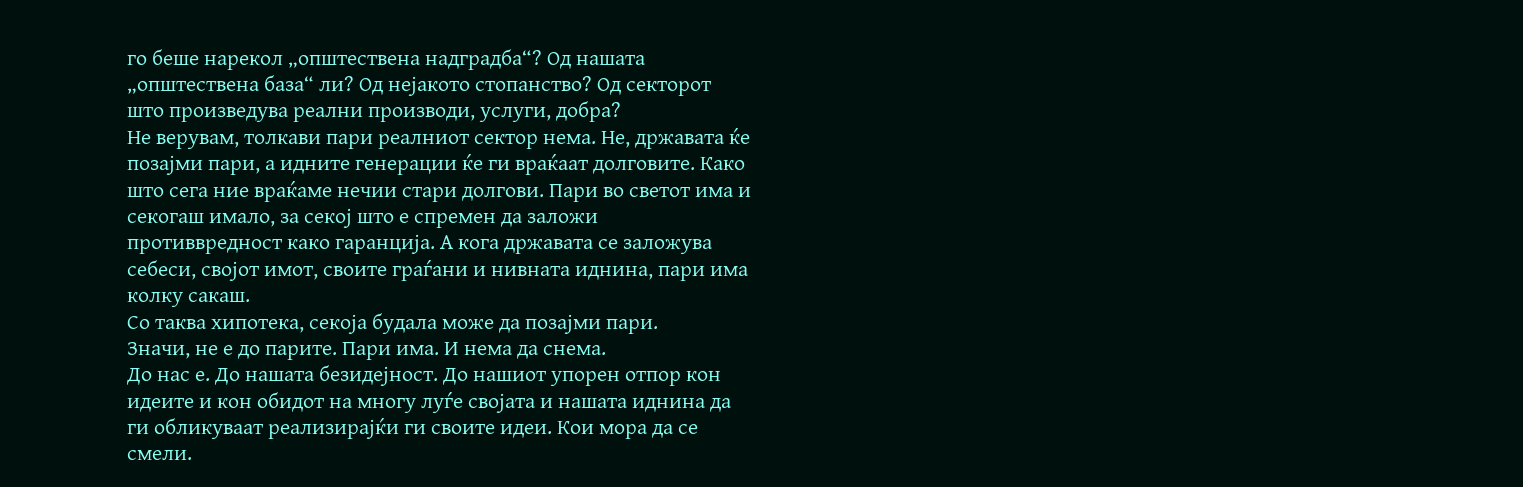го беше нарекол „општествена надградба“? Од нашата „општествена база“ ли? Од нејакото стопанство? Од секторот што произведува реални производи, услуги, добра?
Не верувам, толкави пари реалниот сектор нема. Не, државата ќе позајми пари, а идните генерации ќе ги враќаат долговите. Како што сега ние враќаме нечии стари долгови. Пари во светот има и секогаш имало, за секој што е спремен да заложи противвредност како гаранција. А кога државата се заложува себеси, својот имот, своите граѓани и нивната иднина, пари има колку сакаш.
Со таква хипотека, секоја будала може да позајми пари.
Значи, не е до парите. Пари има. И нема да снема.
До нас е. До нашата безидејност. До нашиот упорен отпор кон идеите и кон обидот на многу луѓе својата и нашата иднина да ги обликуваат реализирајќи ги своите идеи. Кои мора да се смели.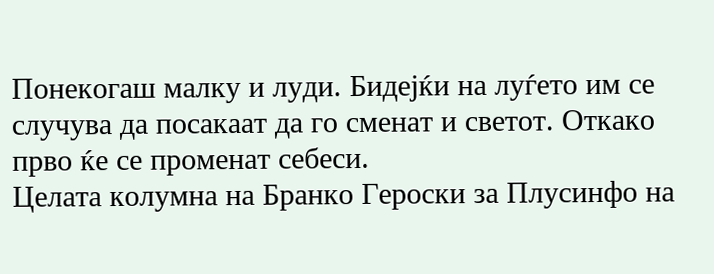Понекогаш малку и луди. Бидејќи на луѓето им се случува да посакаат да го сменат и светот. Откако прво ќе се променат себеси.
Целата колумна на Бранко Героски за Плусинфо на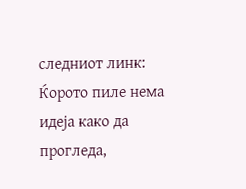следниот линк:
Ќорото пиле нема идеја како да прогледа,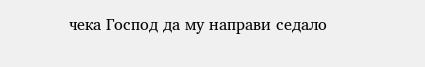чека Господ да му направи седало